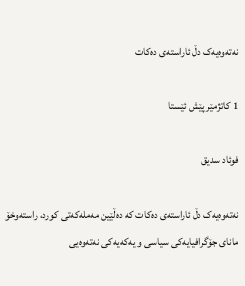نەتەوەیەک دڵ ئاراستەی دەكات

1 کاتژمێر پێش ئێستا

فوئاد سدیق

نەتەوەیەک دڵ ئاراستەی دەكات كە دەڵێین مەملەکەتی کورد، راستەوخۆ مانای جۆگرافیایەکی سیاسی و یەکەیەکی نەتەوەیی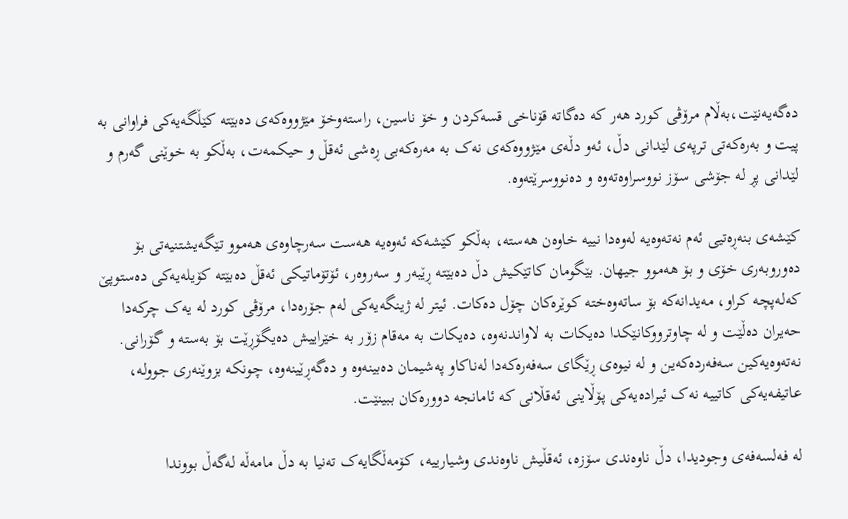دەگەیەنێت،بەڵام مرۆڤی كورد هەر كە دەگاتە قۆناخی قسەكردن و خۆ ناسین، راستەوخۆ مێژووەكەی دەبێتە کێڵگەیەکی فراوانی بە پیت و بەرەكەتی ترپەی لێدانی دڵ، ئەو دڵەی مێژووەكەی نەک بە مەرەکەبی ڕەشی ئەقڵ و حیکمەت، بەڵکو بە خوێنی گەرم و لێدانی پڕ لە جۆشی سۆز نووسراوەتەوە و دەنووسرێتەوە.

کێشەی بنەڕەتیی ئەم نەتەوەیە لەوەدا نییە خاوەن هەستە، بەڵکو كێشەكە ئەوەیە هەست سەرچاوەی هەموو تێگەیشتنیەتی بۆ دەوروبەری خۆی و بۆ هەموو جیهان. بێگومان کاتێکیش دڵ دەبێتە ڕێبەر و سەروەر، ئۆتۆماتیكی ئەقڵ دەبێتە کۆیلەیەکی دەستوپێ كەلەپچە كراو، مەیدانەکە بۆ ساتەوەختە کوێرەکان چۆل دەکات. ئیتر لە ژینگەیەكی لەم جۆرەدا، مرۆڤی کورد لە یەک چرکەدا حەیران دەڵێت و لە چاوترووكانێكدا دەیکات بە لاواندنەوە، دەیكات بە مەقام زۆر بە خێراییش دەیگۆڕێت بۆ بەستە و گۆرانی. نەتەوەیەكین سەفەردەكەین و لە نیوەی ڕێگای سەفەرەكەدا لەناكاو پەشیمان دەبینەوە و دەگەڕێینەوە، چونکە بزوێنەری جوولە، عاتیفەیەکی کاتییە نەک ئیرادەیەکی پۆڵاینی ئەقڵانی کە ئامانجە دوورەکان ببینێت.

لە فەلسەفەی وجودیدا، دڵ ناوەندی سۆزە، ئەقڵیش ناوەندی وشیارییە، کۆمەڵگایەک تەنیا بە دڵ مامەڵە لەگەڵ بووندا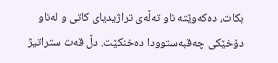بکات، دەکەوێتە ناو تەڵەی تراژیدیای کاتی و لەناو دۆخێكی چەقبەستوودا دەخنکێت. دڵ قەت ستراتیژ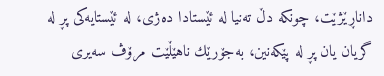داناڕێژێت، چونکە دڵ تەنیا لە ئێستادا دەژی، لە ئێستایەکی پڕ لە گریان یان پڕ لە پێکەنین، بەجۆرێك ناهێڵێت مرۆڤ سەیری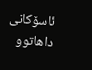ئاسۆکانی داهاتوو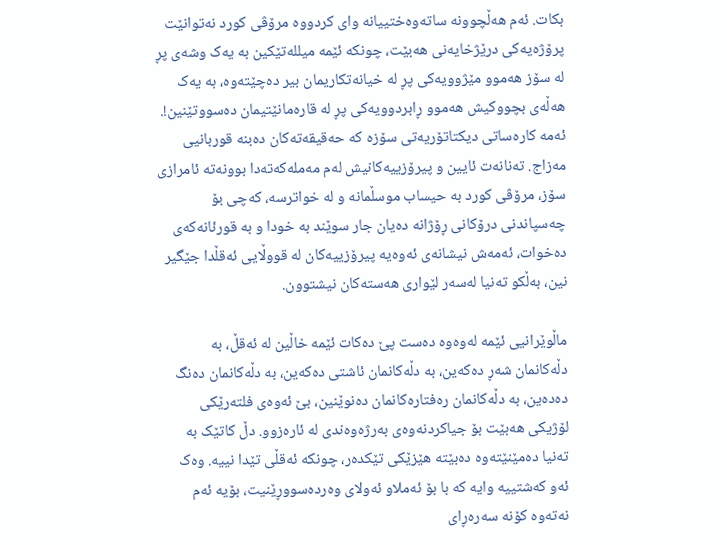بکات. ئەم هەڵچوونە ساتەوەختییانە وای کردووە مرۆڤی کورد نەتوانێت پرۆژەیەکی درێژخایەنی هەبێت، چونکە ئێمە میللەتێکین بە یەک وشەی پڕ لە سۆز هەموو مێژوویەکی پڕ لە خیانەتكاریمان بیر دەچێتەوە، بە یەک هەڵەی بچووکیش هەموو ڕابردوویەکی پڕ لە قارەمانێتیمان دەسووتێنین!. ئەمە کارەساتی دیکتاتۆریەتی سۆزە کە حەقیقەتەکان دەبنە قوربانیی مەزاج. تەنانەت ئایین و پیرۆزییەکانیش لەم مەملەکەتەدا بوونەتە ئامرازی سۆز، مرۆڤی کورد بە حیساب موسڵمانە و لە خواترسە، کەچی بۆ چەسپاندنی درۆکانی ڕۆژانە دەیان جار سوێند بە خودا و بە قورئانەکەی دەخوات، ئەمەش نیشانەی ئەوەیە پیرۆزییەکان لە قووڵایی ئەقڵدا جێگیر نین، بەڵکو تەنیا لەسەر لێواری هەستەکان نیشتوون.

ماڵوێرانیی ئێمە لەوەوە دەست پێ دەکات ئێمە خاڵین لە ئەقڵ، بە دڵەکانمان شەڕ دەکەین، بە دڵەکانمان ئاشتی دەکەین، بە دڵەکانمان دەنگ دەدەین، بە دڵەكانمان رەفتارەكانمان دەنوێنین، بێ ئەوەی فلتەرێکی لۆژیکی هەبێت بۆ جیاکردنەوەی بەرژەوەندی لە ئارەزوو. دڵ کاتێک بە تەنیا دەمێنێتەوە دەبێتە هێزێکی تێکدەر، چونكە ئەقڵی تێدا نییە. وەک ئەو کەشتییە وایە کە با بۆ ئەملاو ئەولای وەردەسووڕێنیت، بۆیە ئەم نەتەوە کۆنە سەرەڕای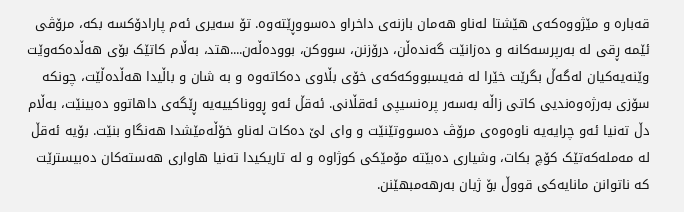قەبارە و مێژووەکەی هێشتا لەناو هەمان بازنەی داخراو دەسووڕێتەوە. تۆ سەیری ئەم پارادۆکسە بكە، مرۆڤی ئێمە ڕقی لە بەرپرسەکانە و دەزانێت گەندەڵن، درۆزنن، سووكن، بوودەڵەن....هتد، بەڵام کاتێک بۆی هەڵدەکەوێت وێنەیەکیان لەگەڵ بگرێت خێرا لە فەیسبووکەکەی خۆی بڵاوی دەکاتەوە و بە شان و باڵیدا هەڵدەڵێت، چونکە سۆزی بەرژەوەندیی کاتی زاڵە بەسەر پرەنسیپی ئەقڵانی. ئەقڵ ئەو ڕووناکییەیە ڕێگەی داهاتوو دەبینێت، بەڵام دڵ تەنیا ئەو چرایەیە ناوەوەی مرۆڤ دەسووتێنێت و وای لێ دەکات لەناو خۆڵەمێشدا هەنگاو بنێت. بۆیە ئەقڵ لە مەملەکەتێک کۆچ بکات، وشیاری دەبێتە مۆمێکی کوژاوە و لە تاریکیدا تەنیا هاواری هەستەکان دەبیسترێت کە ناتوانن مانایەکی قووڵ بۆ ژیان بەرهەمبهێنن.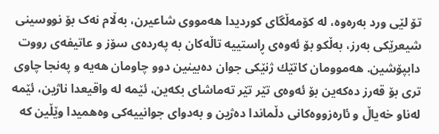تۆ لێی ورد بەرەوە، لە کۆمەڵگای کوردیدا هەمووی شاعیرن، بەڵام نەک بۆ نووسینی شیعرێکی بەرز، بەڵکو بۆ ئەوەی ڕاستییە تاڵەکان بە پەردەی سۆز و عاتیفەی رووت دابپۆشین. هەموومان كاتێك ژنێكی جوان دەبینین دوو چاومان هەیە و پەنجا چاوی تری بۆ قەرز دەکەین بۆ ئەوەی تێر تێر تەماشای بكەین، ئێمە لە واقیعدا ناژین، ئێمە لەناو خەیاڵ و ئارەزووەکانی دڵماندا دەژین و بەدوای جوانییەکی وەهمیدا وێڵین کە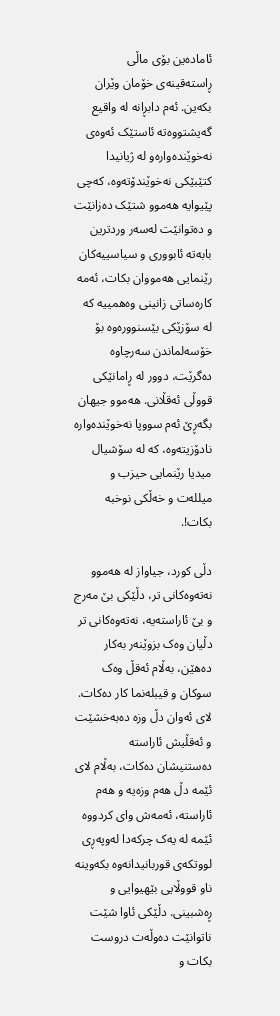ئامادەین بۆی ماڵی ڕاستەقینەی خۆمان وێران بکەین. ئەم دابڕانە لە واقیع گەیشتووەتە ئاستێک ئەوەی نەخوێندەوارەو لە ژیانیدا کتێبێکی نەخوێندۆتەوە، کەچی پێیوایە هەموو شتێک دەزانێت و دەتوانێت لەسەر وردترین بابەتە ئابووری و سیاسییەکان رێنمایی هەمووان بكات، ئەمە کارەساتی زانینی وەهمییە کە لە سۆزێکی بێسنوورەوە بۆ خۆسەلماندن سەرچاوە دەگرێت، دوور لە ڕامانێکی قووڵی ئەقڵانی. هەموو جیهان بگەڕێ ئەم سووپا نەخوێندەوارە نادۆزیتەوە، كە لە سۆشیال میدیا رێنمایی حیزب و میللەت و خەڵكی نوخبە بكات!.

دڵی کورد، جیاواز لە هەموو نەتەوەکانی تر، دڵێکی بێ مەرج و بێ ئاراستەیە، نەتەوەکانی تر دڵیان وەک بزوێنەر بەکار دەهێن، بەڵام ئەقڵ وەک سوکان و قیبلەنما کار دەکات. لای ئەوان دڵ وزە دەبەخشێت و ئەقڵیش ئاراستە دەستنیشان دەکات، بەڵام لای ئێمە دڵ هەم وزەیە و هەم ئاراستە، ئەمەش وای کردووە ئێمە لە یەک چرکەدا لەوپەڕی لووتکەی قوربانیدانەوە بکەوینە ناو قووڵایی بێهیوایی و ڕەشبینی. دڵێکی ئاوا شێت ناتوانێت دەوڵەت دروست بکات و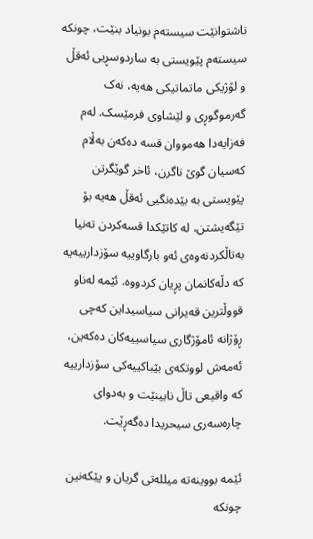ناشتوانێت سیستەم بونیاد بنێت، چونکە سیستەم پێویستی بە ساردوسڕیی ئەقڵ و لۆژیکی ماتماتیكی هەیە، نەک گەرموگوڕی و لێشاوی فرمێسک. لەم فەزایەدا هەمووان قسە دەکەن بەڵام کەسیان گوێ ناگرن، ئاخر گوێگرتن پێویستی بە بێدەنگیی ئەقڵ هەیە بۆ تێگەیشتن، لە کاتێکدا قسەکردن تەنیا بەتاڵکردنەوەی ئەو بارگاوییە سۆزدارییەیە کە دڵەکانمان پڕیان کردووە. ئێمە لەناو قووڵترین قەیرانی سیاسیداین کەچی ڕۆژانە ئامۆژگاری سیاسییەکان دەکەین، ئەمەش لووتکەی بێباکییەکی سۆزدارییە کە واقیعی تاڵ نابینێت و بەدوای چارەسەری سیحریدا دەگەڕێت.

ئێمە بووینەتە میللەتی گریان و پێکەنین چونکە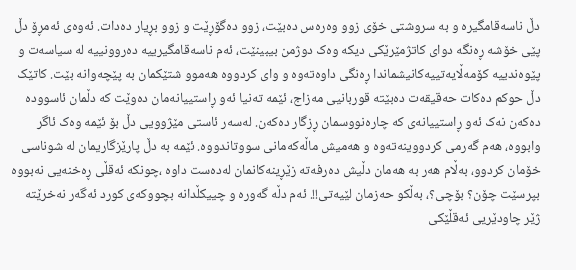دڵ ناسەقامگیرە و بە سروشتی خۆی زوو وەرەس دەبێت، زوو دەگۆڕێت و زوو بڕیار دەدات. ئەوەی ئەمڕۆ دڵ پێی خۆشە ڕەنگە دوای كاتژمێرێكی دیكە وەک دوژمن بیبینێت، ئەم ناسەقامگیرییە دەروونییە لە سیاسەت و پێوەندییە کۆمەڵایەتییەکانیشماندا ڕەنگی داوەتەوە و وای کردووە هەموو شتێکمان بە پێچەوانە بێت. کاتێک دڵ حوکم دەکات حەقیقەت دەبێتە قوربانیی مەزاج، ئێمە تەنیا ئەو ڕاستییانەمان دەوێت کە دڵمان ئاسوودە دەکەن نەک ئەو ڕاستییانەی کە چارەنووسمان ڕزگار دەکەن. لەسەر ئاستی مێژوویی دڵ بۆ ئێمە وەک ئاگر وابووە، هەم گەرمی کردووینەتەوە و هەمیش ماڵەکەمانی سووتاندووە. ئێمە بە دڵ پارێزگاریمان لە شوناسی خۆمان کردوو، بەڵام هەر بە هەمان دڵیش دەرفەتە زێڕینەکانمان لەدەست داوە ،چونکە ئەقڵی ڕەخنەیی نەبووە بپرسێت چۆن؟ بۆچی؟، بەڵکو حەزمان لێیەتی!!. ئەم دڵە گەورە و چییكڵدانە بچووكەی کورد ئەگەر نەخرێتە ژێر چاودێریی ئەقڵێکی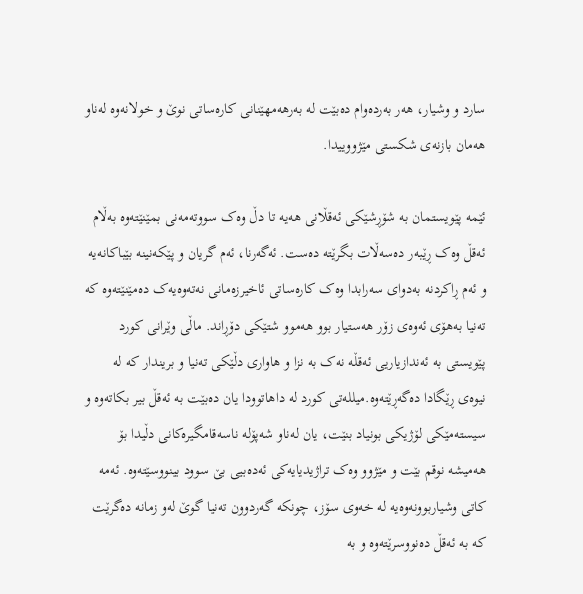سارد و وشیار، هەر بەردەوام دەبێت لە بەرهەمهێنانی کارەساتی نوێ و خولانەوە لەناو هەمان بازنەی شکستی مێژووییدا.

ئێمە پێویستمان بە شۆڕشێکی ئەقڵانی هەیە تا دڵ وەک سووتەمەنی بمێنێتەوە بەڵام ئەقڵ وەک ڕێبەر دەسەڵات بگرێتە دەست. ئەگەرنا، ئەم گریان و پێکەنینە بێباکانەیە و ئەم ڕاکردنە بەدوای سەرابدا وەک کارەساتی ئاخیرزەمانی نەتەوەیەک دەمێنێتەوە کە تەنیا بەهۆی ئەوەی زۆر هەستیار بوو هەموو شتێکی دۆڕاند. ماڵی وێرانی کورد پێویستی بە ئەندازیاریی ئەقڵە نەک بە نزا و هاواری دڵێکی تەنیا و بریندار کە لە نیوەی ڕێگادا دەگەڕێتەوە.میللەتی کورد لە داهاتوودا یان دەبێت بە ئەقڵ بیر بکاتەوە و سیستەمێکی لۆژیکی بونیاد بنێت، یان لەناو شەپۆلە ناسەقامگیرەکانی دڵیدا بۆ هەمیشە نوقم بێت و مێژوو وەک تراژیدیایەکی ئەدەبیی بێ سوود بینووسێتەوە. ئەمە کاتی وشیاربوونەوەیە لە خەوی سۆز، چونکە گەردوون تەنیا گوێ لەو زمانە دەگرێت کە بە ئەقڵ دەنووسرێتەوە و بە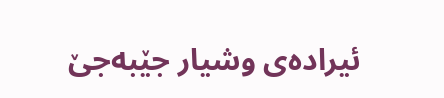ئیرادەی وشیار جێبەجێ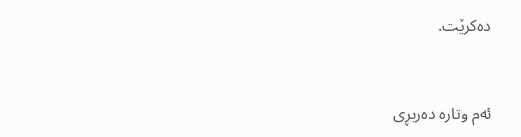دەکرێت.


ئەم وتارە دەربڕی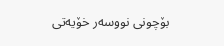بۆچونی نووسەر خۆیەتی